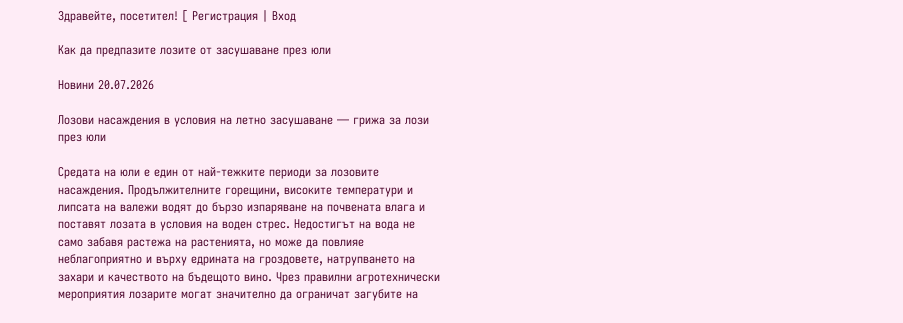Здравейте, посетител! [ Регистрация | Вход

Как да предпазите лозите от засушаване през юли

Новини 20.07.2026

Лозови насаждения в условия на летно засушаване — грижа за лози през юли

Средата на юли е един от най-тежките периоди за лозовите насаждения. Продължителните горещини, високите температури и липсата на валежи водят до бързо изпаряване на почвената влага и поставят лозата в условия на воден стрес. Недостигът на вода не само забавя растежа на растенията, но може да повлияе неблагоприятно и върху едрината на гроздовете, натрупването на захари и качеството на бъдещото вино. Чрез правилни агротехнически мероприятия лозарите могат значително да ограничат загубите на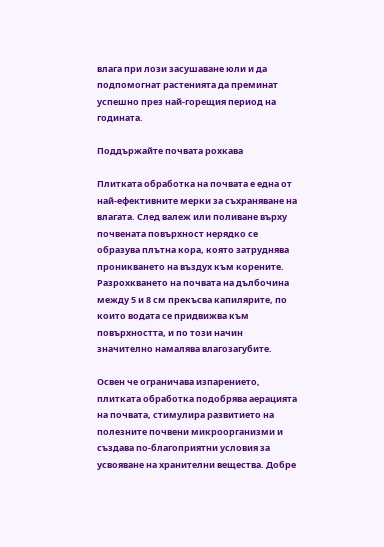влага при лози засушаване юли и да подпомогнат растенията да преминат успешно през най-горещия период на годината.

Поддържайте почвата рохкава

Плитката обработка на почвата е една от най-ефективните мерки за съхраняване на влагата. След валеж или поливане върху почвената повърхност нерядко се образува плътна кора, която затруднява проникването на въздух към корените. Разрохкването на почвата на дълбочина между 5 и 8 см прекъсва капилярите, по които водата се придвижва към повърхността, и по този начин значително намалява влагозагубите.

Освен че ограничава изпарението, плитката обработка подобрява аерацията на почвата, стимулира развитието на полезните почвени микроорганизми и създава по-благоприятни условия за усвояване на хранителни вещества. Добре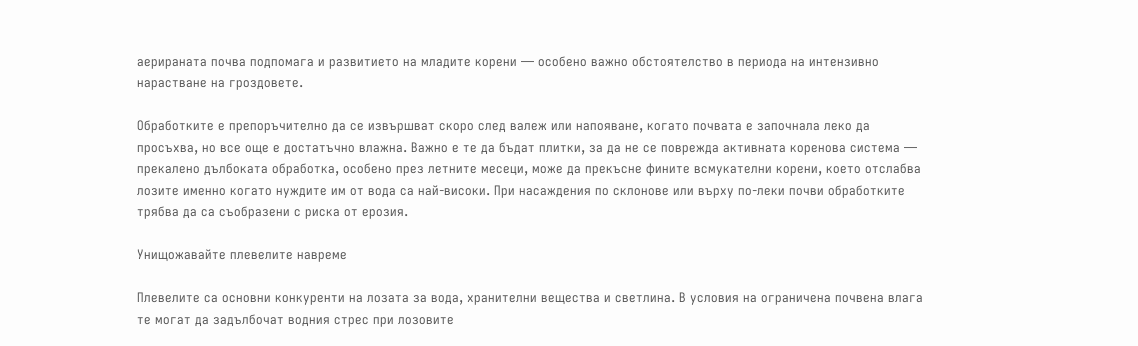аерираната почва подпомага и развитието на младите корени — особено важно обстоятелство в периода на интензивно нарастване на гроздовете.

Обработките е препоръчително да се извършват скоро след валеж или напояване, когато почвата е започнала леко да просъхва, но все още е достатъчно влажна. Важно е те да бъдат плитки, за да не се поврежда активната коренова система — прекалено дълбоката обработка, особено през летните месеци, може да прекъсне фините всмукателни корени, което отслабва лозите именно когато нуждите им от вода са най-високи. При насаждения по склонове или върху по-леки почви обработките трябва да са съобразени с риска от ерозия.

Унищожавайте плевелите навреме

Плевелите са основни конкуренти на лозата за вода, хранителни вещества и светлина. В условия на ограничена почвена влага те могат да задълбочат водния стрес при лозовите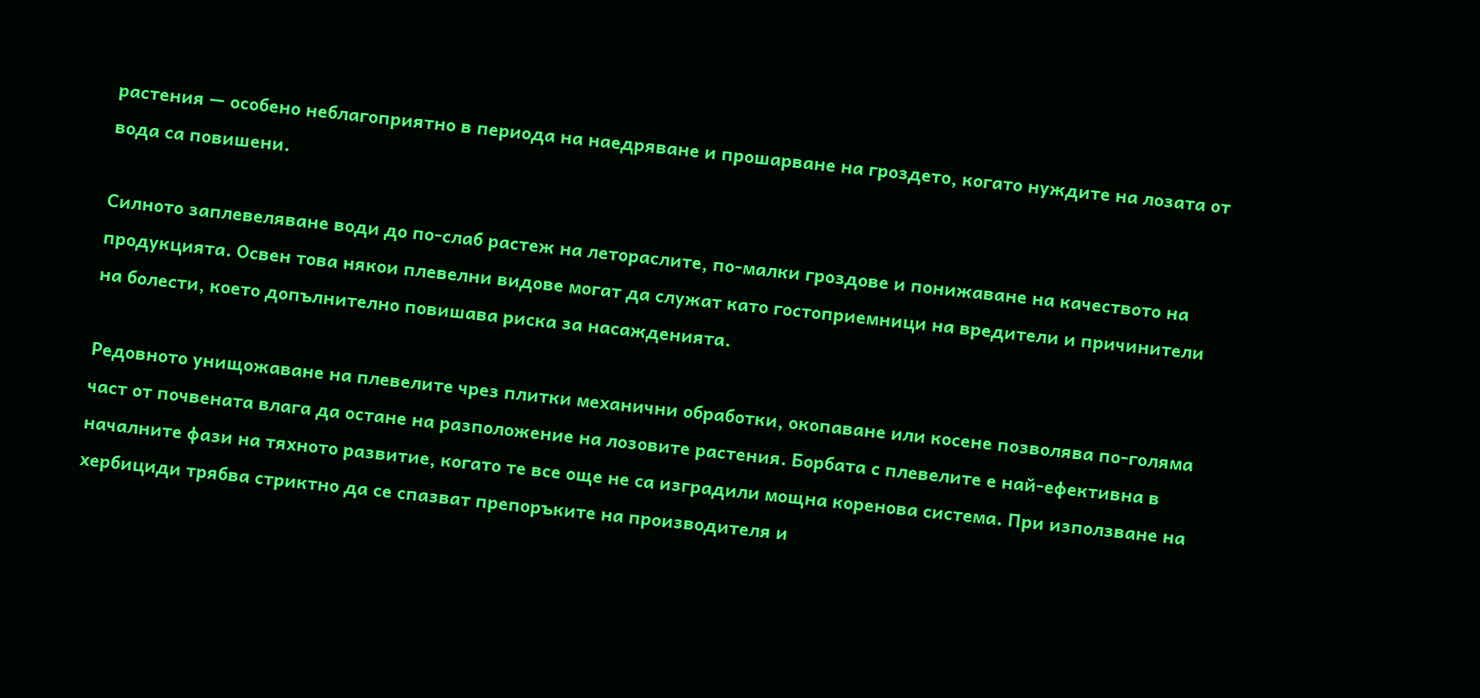растения — особено неблагоприятно в периода на наедряване и прошарване на гроздето, когато нуждите на лозата от вода са повишени.

Силното заплевеляване води до по-слаб растеж на летораслите, по-малки гроздове и понижаване на качеството на продукцията. Освен това някои плевелни видове могат да служат като гостоприемници на вредители и причинители на болести, което допълнително повишава риска за насажденията.

Редовното унищожаване на плевелите чрез плитки механични обработки, окопаване или косене позволява по-голяма част от почвената влага да остане на разположение на лозовите растения. Борбата с плевелите е най-ефективна в началните фази на тяхното развитие, когато те все още не са изградили мощна коренова система. При използване на хербициди трябва стриктно да се спазват препоръките на производителя и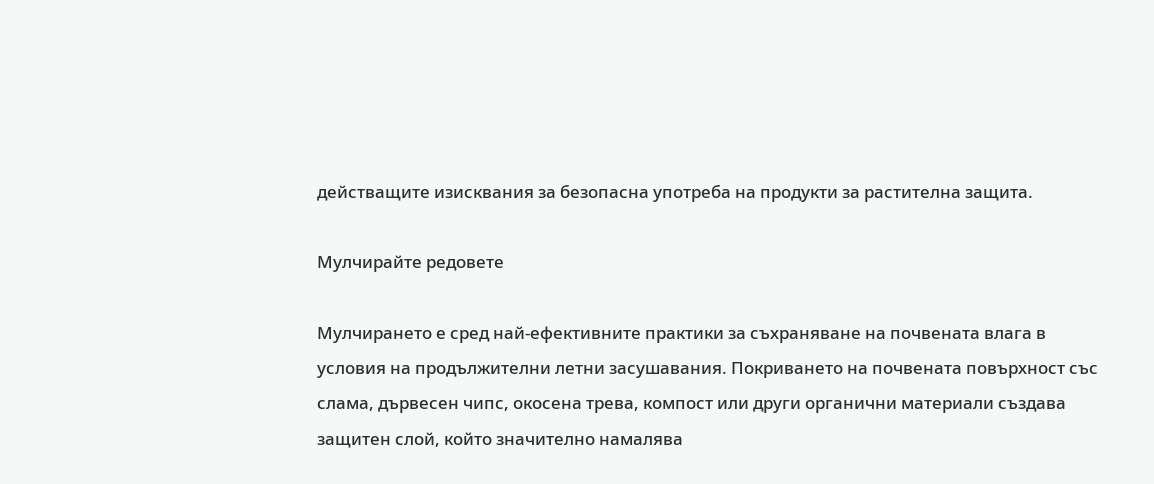действащите изисквания за безопасна употреба на продукти за растителна защита.

Мулчирайте редовете

Мулчирането е сред най-ефективните практики за съхраняване на почвената влага в условия на продължителни летни засушавания. Покриването на почвената повърхност със слама, дървесен чипс, окосена трева, компост или други органични материали създава защитен слой, който значително намалява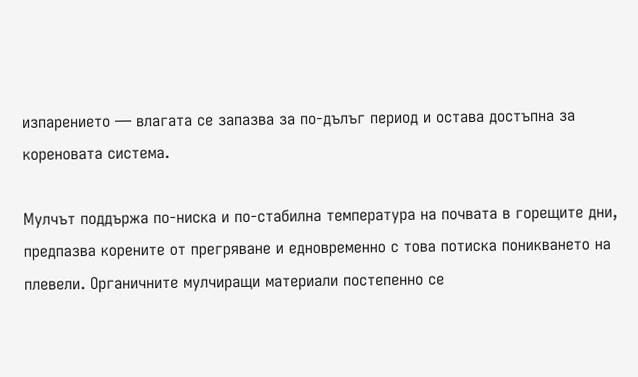изпарението — влагата се запазва за по-дълъг период и остава достъпна за кореновата система.

Мулчът поддържа по-ниска и по-стабилна температура на почвата в горещите дни, предпазва корените от прегряване и едновременно с това потиска поникването на плевели. Органичните мулчиращи материали постепенно се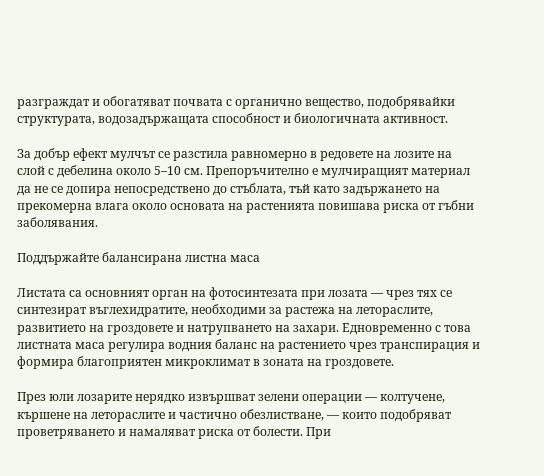разграждат и обогатяват почвата с органично вещество, подобрявайки структурата, водозадържащата способност и биологичната активност.

За добър ефект мулчът се разстила равномерно в редовете на лозите на слой с дебелина около 5–10 см. Препоръчително е мулчиращият материал да не се допира непосредствено до стъблата, тъй като задържането на прекомерна влага около основата на растенията повишава риска от гъбни заболявания.

Поддържайте балансирана листна маса

Листата са основният орган на фотосинтезата при лозата — чрез тях се синтезират въглехидратите, необходими за растежа на летораслите, развитието на гроздовете и натрупването на захари. Едновременно с това листната маса регулира водния баланс на растението чрез транспирация и формира благоприятен микроклимат в зоната на гроздовете.

През юли лозарите нерядко извършват зелени операции — колтучене, кършене на летораслите и частично обезлистване, — които подобряват проветряването и намаляват риска от болести. При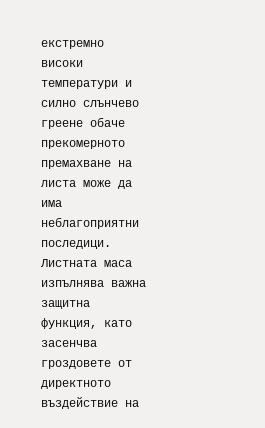екстремно високи температури и силно слънчево греене обаче прекомерното премахване на листа може да има неблагоприятни последици. Листната маса изпълнява важна защитна функция, като засенчва гроздовете от директното въздействие на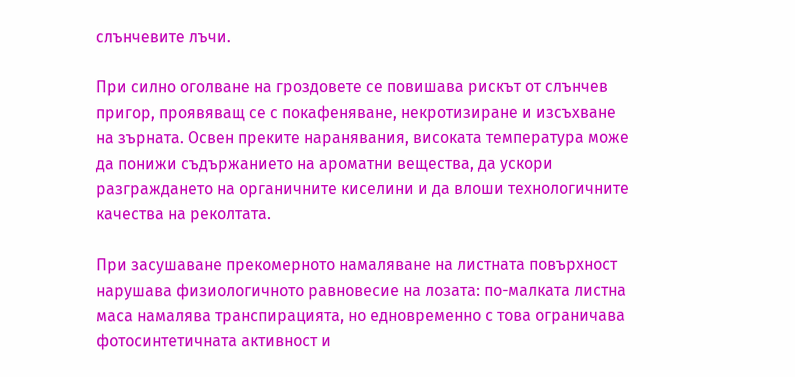слънчевите лъчи.

При силно оголване на гроздовете се повишава рискът от слънчев пригор, проявяващ се с покафеняване, некротизиране и изсъхване на зърната. Освен преките наранявания, високата температура може да понижи съдържанието на ароматни вещества, да ускори разграждането на органичните киселини и да влоши технологичните качества на реколтата.

При засушаване прекомерното намаляване на листната повърхност нарушава физиологичното равновесие на лозата: по-малката листна маса намалява транспирацията, но едновременно с това ограничава фотосинтетичната активност и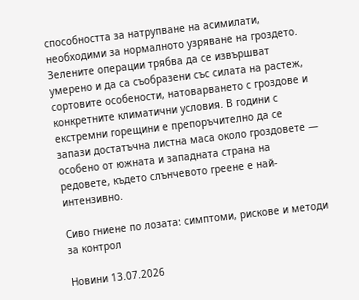способността за натрупване на асимилати, необходими за нормалното узряване на гроздето. Зелените операции трябва да се извършват умерено и да са съобразени със силата на растеж, сортовите особености, натоварването с гроздове и конкретните климатични условия. В години с екстремни горещини е препоръчително да се запази достатъчна листна маса около гроздовете — особено от южната и западната страна на редовете, където слънчевото греене е най-интензивно.

Сиво гниене по лозата: симптоми, рискове и методи за контрол

Новини 13.07.2026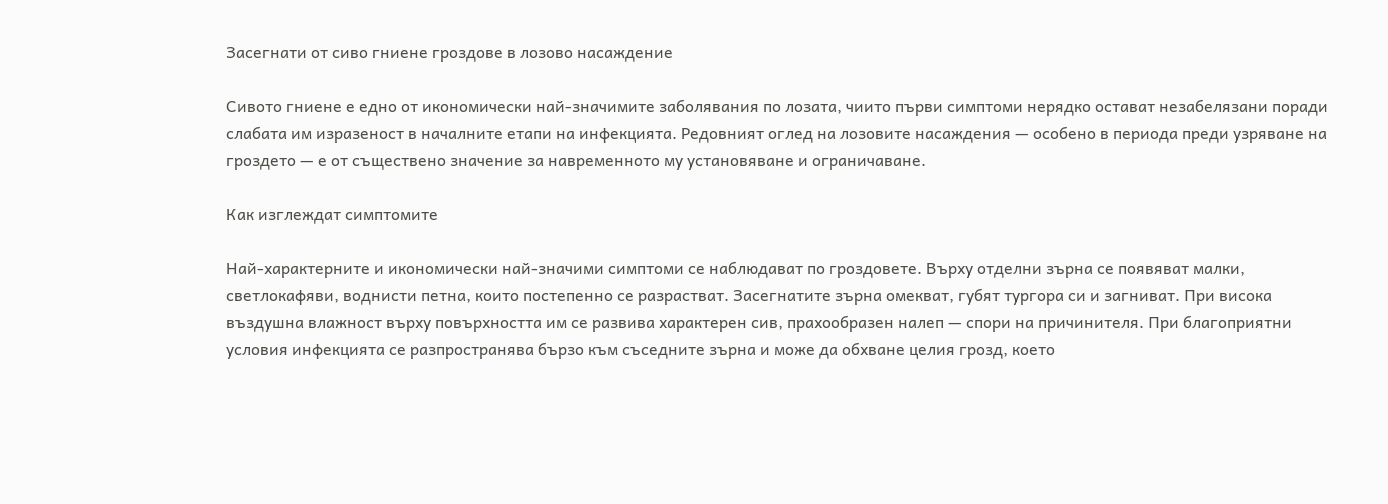Засегнати от сиво гниене гроздове в лозово насаждение

Сивото гниене е едно от икономически най-значимите заболявания по лозата, чиито първи симптоми нерядко остават незабелязани поради слабата им изразеност в началните етапи на инфекцията. Редовният оглед на лозовите насаждения — особено в периода преди узряване на гроздето — е от съществено значение за навременното му установяване и ограничаване.

Как изглеждат симптомите

Най-характерните и икономически най-значими симптоми се наблюдават по гроздовете. Върху отделни зърна се появяват малки, светлокафяви, воднисти петна, които постепенно се разрастват. Засегнатите зърна омекват, губят тургора си и загниват. При висока въздушна влажност върху повърхността им се развива характерен сив, прахообразен налеп — спори на причинителя. При благоприятни условия инфекцията се разпространява бързо към съседните зърна и може да обхване целия грозд, което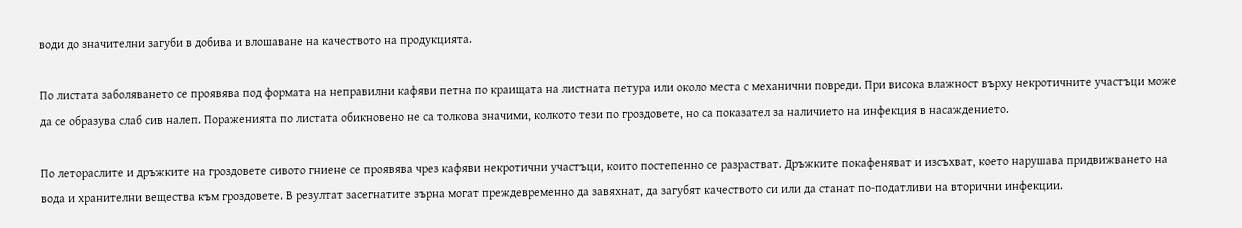води до значителни загуби в добива и влошаване на качеството на продукцията.

По листата заболяването се проявява под формата на неправилни кафяви петна по краищата на листната петура или около места с механични повреди. При висока влажност върху некротичните участъци може да се образува слаб сив налеп. Пораженията по листата обикновено не са толкова значими, колкото тези по гроздовете, но са показател за наличието на инфекция в насаждението.

По летораслите и дръжките на гроздовете сивото гниене се проявява чрез кафяви некротични участъци, които постепенно се разрастват. Дръжките покафеняват и изсъхват, което нарушава придвижването на вода и хранителни вещества към гроздовете. В резултат засегнатите зърна могат преждевременно да завяхнат, да загубят качеството си или да станат по-податливи на вторични инфекции.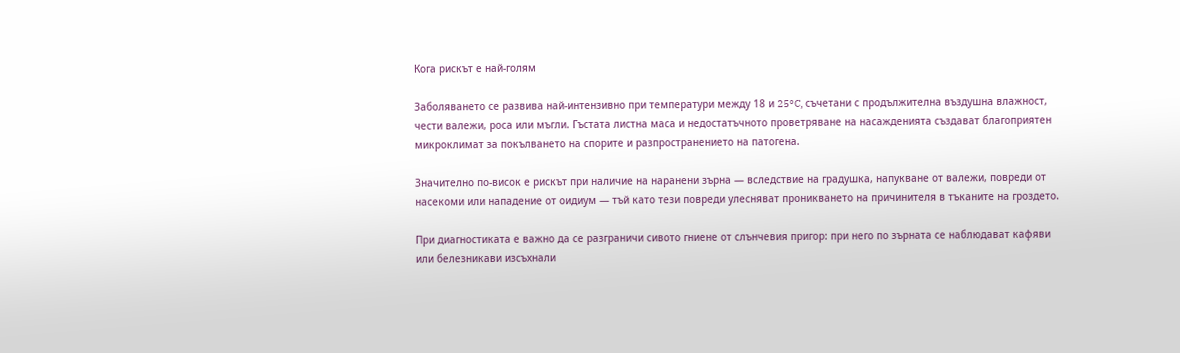Кога рискът е най-голям

Заболяването се развива най-интензивно при температури между 18 и 25°C, съчетани с продължителна въздушна влажност, чести валежи, роса или мъгли. Гъстата листна маса и недостатъчното проветряване на насажденията създават благоприятен микроклимат за покълването на спорите и разпространението на патогена.

Значително по-висок е рискът при наличие на наранени зърна — вследствие на градушка, напукване от валежи, повреди от насекоми или нападение от оидиум — тъй като тези повреди улесняват проникването на причинителя в тъканите на гроздето.

При диагностиката е важно да се разграничи сивото гниене от слънчевия пригор: при него по зърната се наблюдават кафяви или белезникави изсъхнали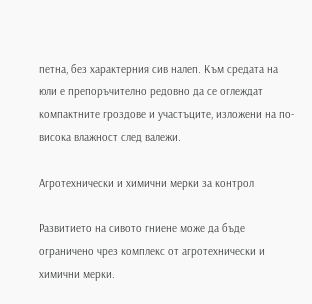петна, без характерния сив налеп. Към средата на юли е препоръчително редовно да се оглеждат компактните гроздове и участъците, изложени на по-висока влажност след валежи.

Агротехнически и химични мерки за контрол

Развитието на сивото гниене може да бъде ограничено чрез комплекс от агротехнически и химични мерки.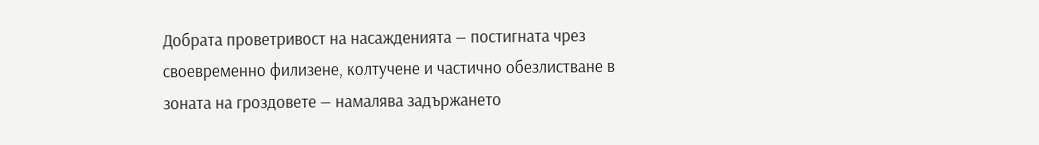Добрата проветривост на насажденията — постигната чрез своевременно филизене, колтучене и частично обезлистване в зоната на гроздовете — намалява задържането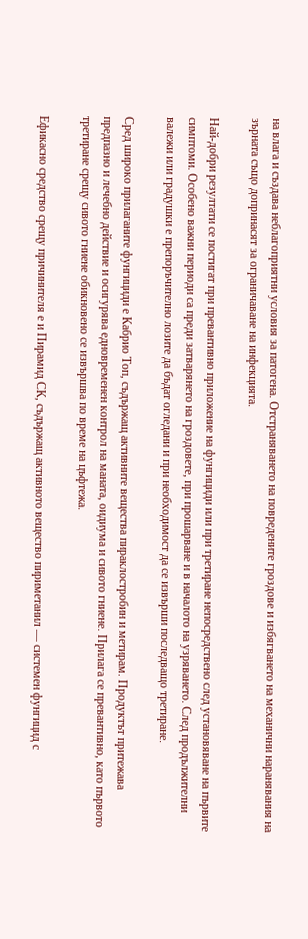на влага и създава неблагоприятни условия за патогена. Отстраняването на повредените гроздове и избягването на механични наранявания на зърната също допринасят за ограничаване на инфекцията.

Най-добри резултати се постигат при превантивно приложение на фунгициди или при третиране непосредствено след установяване на първите симптоми. Особено важни периоди са преди затварянето на гроздовете, при прошарване и в началото на узряването. След продължителни валежи или градушки е препоръчително лозите да бъдат огледани и при необходимост да се извърши последващо третиране.

Сред широко прилаганите фунгициди е Кабрио Топ, съдържащ активните вещества пираклостробин и метирам. Продуктът притежава предпазно и лечебно действие и осигурява едновременен контрол на маната, оидиума и сивото гниене. Прилага се превантивно, като първото третиране срещу сивото гниене обикновено се извършва по време на цъфтежа.

Ефикасно средство срещу причинителя е и Пирамид СК, съдържащ активното вещество пириметанил — системен фунгицид с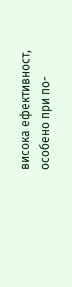висока ефективност, особено при по-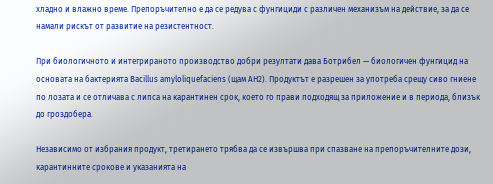хладно и влажно време. Препоръчително е да се редува с фунгициди с различен механизъм на действие, за да се намали рискът от развитие на резистентност.

При биологичното и интегрираното производство добри резултати дава Ботрибел — биологичен фунгицид на основата на бактерията Bacillus amyloliquefaciens (щам AH2). Продуктът е разрешен за употреба срещу сиво гниене по лозата и се отличава с липса на карантинен срок, което го прави подходящ за приложение и в периода, близък до гроздобера.

Независимо от избрания продукт, третирането трябва да се извършва при спазване на препоръчителните дози, карантинните срокове и указанията на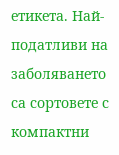етикета. Най-податливи на заболяването са сортовете с компактни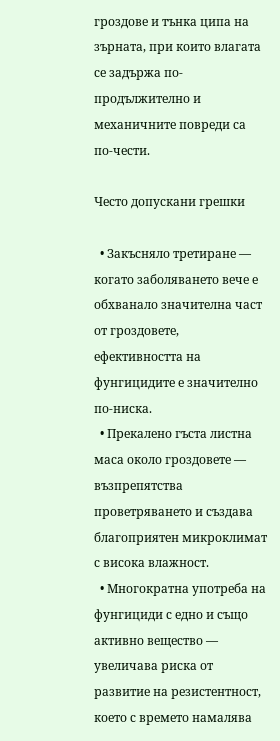гроздове и тънка ципа на зърната, при които влагата се задържа по-продължително и механичните повреди са по-чести.

Често допускани грешки

  • Закъсняло третиране — когато заболяването вече е обхванало значителна част от гроздовете, ефективността на фунгицидите е значително по-ниска.
  • Прекалено гъста листна маса около гроздовете — възпрепятства проветряването и създава благоприятен микроклимат с висока влажност.
  • Многократна употреба на фунгициди с едно и също активно вещество — увеличава риска от развитие на резистентност, което с времето намалява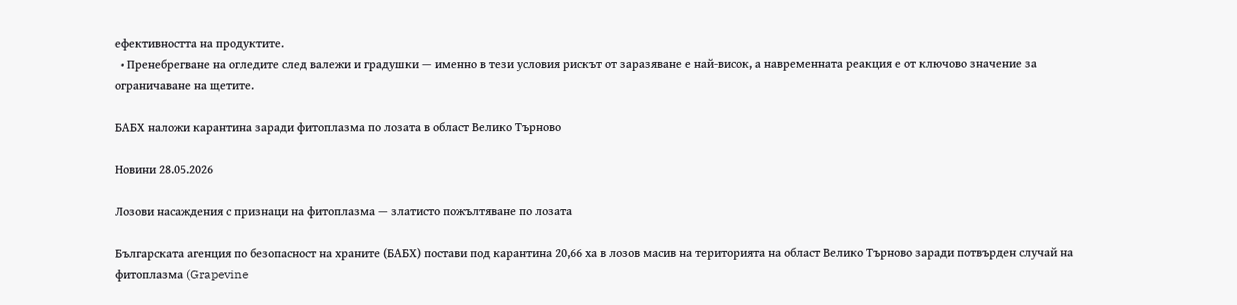ефективността на продуктите.
  • Пренебрегване на огледите след валежи и градушки — именно в тези условия рискът от заразяване е най-висок, а навременната реакция е от ключово значение за ограничаване на щетите.

БАБХ наложи карантина заради фитоплазма по лозата в област Велико Търново

Новини 28.05.2026

Лозови насаждения с признаци на фитоплазма — златисто пожълтяване по лозата

Българската агенция по безопасност на храните (БАБХ) постави под карантина 20,66 ха в лозов масив на територията на област Велико Търново заради потвърден случай на фитоплазма (Grapevine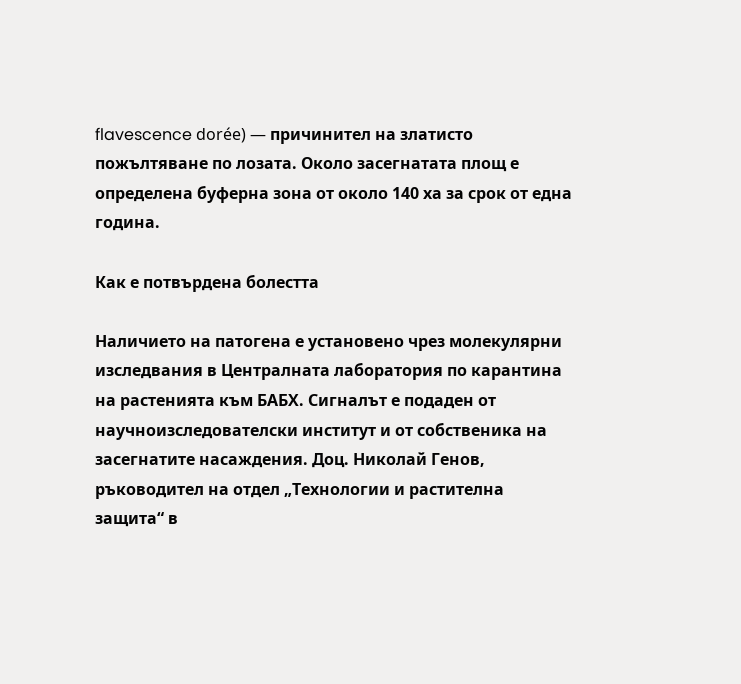flavescence dorée) — причинител на златисто пожълтяване по лозата. Около засегнатата площ е определена буферна зона от около 140 ха за срок от една година.

Как е потвърдена болестта

Наличието на патогена е установено чрез молекулярни изследвания в Централната лаборатория по карантина на растенията към БАБХ. Сигналът е подаден от научноизследователски институт и от собственика на засегнатите насаждения. Доц. Николай Генов, ръководител на отдел „Технологии и растителна защита“ в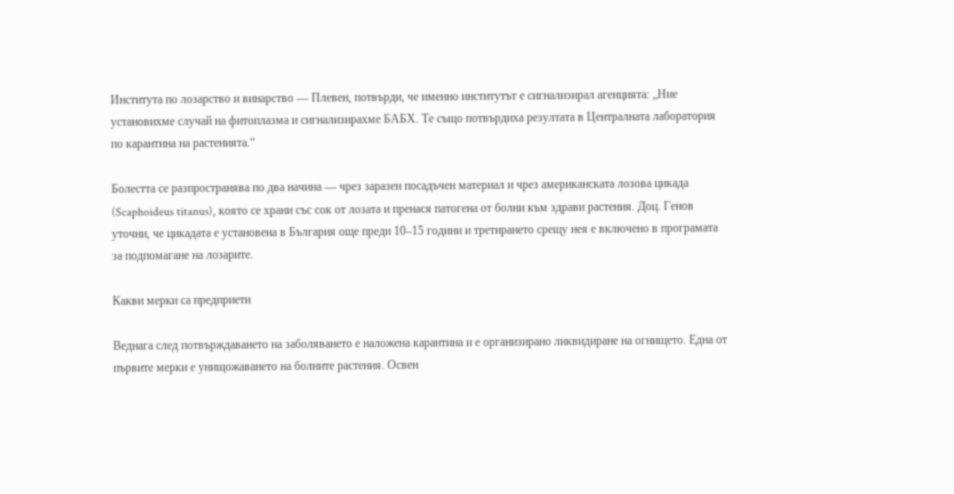Института по лозарство и винарство — Плевен, потвърди, че именно институтът е сигнализирал агенцията: „Ние установихме случай на фитоплазма и сигнализирахме БАБХ. Те също потвърдиха резултата в Централната лаборатория по карантина на растенията.“

Болестта се разпространява по два начина — чрез заразен посадъчен материал и чрез американската лозова цикада (Scaphoideus titanus), която се храни със сок от лозата и пренася патогена от болни към здрави растения. Доц. Генов уточни, че цикадата е установена в България още преди 10–15 години и третирането срещу нея е включено в програмата за подпомагане на лозарите.

Какви мерки са предприети

Веднага след потвърждаването на заболяването е наложена карантина и е организирано ликвидиране на огнището. Една от първите мерки е унищожаването на болните растения. Освен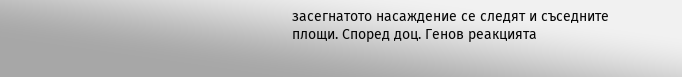засегнатото насаждение се следят и съседните площи. Според доц. Генов реакцията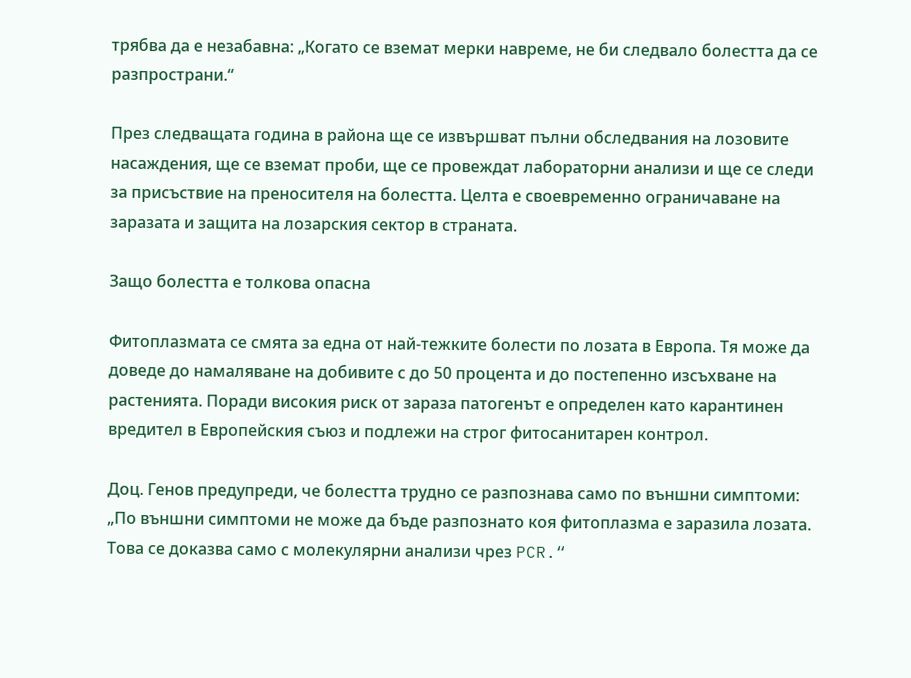трябва да е незабавна: „Когато се вземат мерки навреме, не би следвало болестта да се разпространи.“

През следващата година в района ще се извършват пълни обследвания на лозовите насаждения, ще се вземат проби, ще се провеждат лабораторни анализи и ще се следи за присъствие на преносителя на болестта. Целта е своевременно ограничаване на заразата и защита на лозарския сектор в страната.

Защо болестта е толкова опасна

Фитоплазмата се смята за една от най-тежките болести по лозата в Европа. Тя може да доведе до намаляване на добивите с до 50 процента и до постепенно изсъхване на растенията. Поради високия риск от зараза патогенът е определен като карантинен вредител в Европейския съюз и подлежи на строг фитосанитарен контрол.

Доц. Генов предупреди, че болестта трудно се разпознава само по външни симптоми: „По външни симптоми не може да бъде разпознато коя фитоплазма е заразила лозата. Това се доказва само с молекулярни анализи чрез PCR.“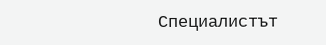Специалистът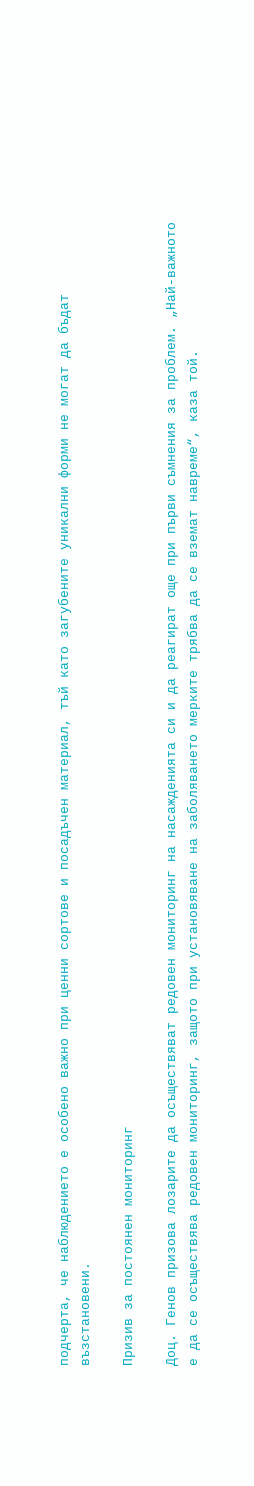подчерта, че наблюдението е особено важно при ценни сортове и посадъчен материал, тъй като загубените уникални форми не могат да бъдат възстановени.

Призив за постоянен мониторинг

Доц. Генов призова лозарите да осъществяват редовен мониторинг на насажденията си и да реагират още при първи съмнения за проблем. „Най-важното е да се осъществява редовен мониторинг, защото при установяване на заболяването мерките трябва да се вземат навреме“, каза той.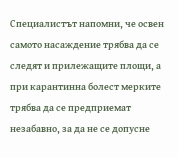Специалистът напомни, че освен самото насаждение трябва да се следят и прилежащите площи, а при карантинна болест мерките трябва да се предприемат незабавно, за да не се допусне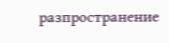разпространение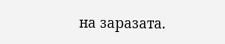на заразата.